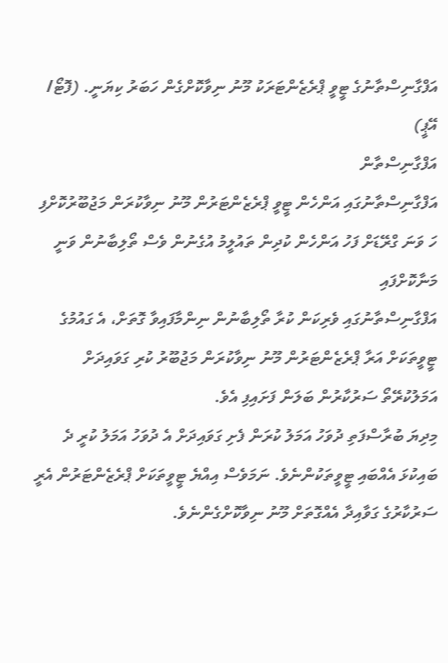އަފްގާނިސްތާނުގެ ޓީވީ ޕްރެޒެންޓަރަކު މޫނު ނިވާކޮށްގެން ހަބަރު ކިޔަނީ. (ފޮޓޯ/ އޭޕީ)
އަފްގާނިސްތާން
އަފްގާނިސްތާނުގައި އަންހެން ޓީވީ ޕްރެޒެންޓަރުން މޫނު ނިވާކުރަން މަޖުބޫރުކޮށްފި
ހަ ވަނަ ގްރޭޑަށް ފަހު އަންހެން ކުދިން ތައުލީމު އުގެނުން ވެސް ތޯލިބާނުން ވަނީ މަނާކޮށްފައި
އަފްގާނިސްތާނުގައި ވެރިކަން ކުރާ ތޯލިބާނުން ނިންމާފައިވާ ގޮތަށް، އެ ގައުމުގެ ޓީވީތަކަށް އަރާ ޕްރެޒެންޓަރުން މޫނު ނިވާކުރަން މަޖުބޫރު ކުރި ގަވައިދަށް އަމަލުކުރޭތޯ ސަރުކާރުން ބަލަން ފަށައިފި އެވެ.
މިދިޔަ ބުރާސްފަތި ދުވަހު އަމަލު ކުރަން ފެށި ގަވައިދަށް އެ ދުވަހު އަމަލު ކުރީ ދެ ބައިކުޅަ އެއްބައި ޓީވީތަކުންނެވެ. ނަމަވެސް އިއްޔެ ޓީވީތަކަށް ޕްރެޒެންޓަރުން އެރީ ސަރުކާރުގެ ގަވާއިދާ އެއްގޮތަށް މޫނު ނިވާކޮށްގެންނެވެ.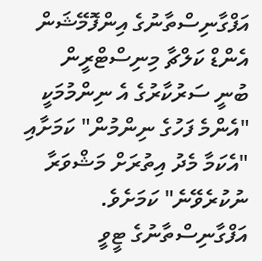އަފްގާނިސްތާނުގެ އިންފޮމޭޝަން އެންޑް ކަލްޗާ މިނިސްޓްރީން ބުނީ ސަރުކާރުގެ އެ ނިންމުމަކީ "އެންމެ ފަހުގެ ނިންމުން" ކަމަށާއި "އެކަމާ މެދު އިތުރަށް މަޝްވަރާ ނުކުރެވޭނެ" ކަމަށެވެ.
އަފްގާނިސްތާނުގެ ޓީވީ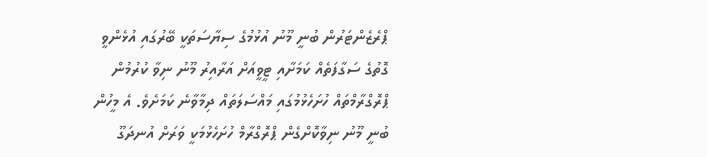ޕްރެޒެންޓަރުން ބުނީ މޫނު އުޅުމުގެ ސިޔާސަތަކީ ބޭރުގައި އުޅެންވީ ގޮތުގެ ސަގާފަތެއް ކަމަށާއި ޓީވީއަށް އަރާއިރު މޫނު ނިވާ ކުރުމުން ޕްރޮގްރާމްތައް ހުށަހެޅުމުގައި މައްސަލަތައް ދިމާވާނެ ކަމަށެވެ. އެ މީހުން ބުނީ މޫނު ނިވާކޮށްގެން ޕްރޮގްރާމް ހުށަހެޅުމަކީ ވަރަށް އުނދަގޫ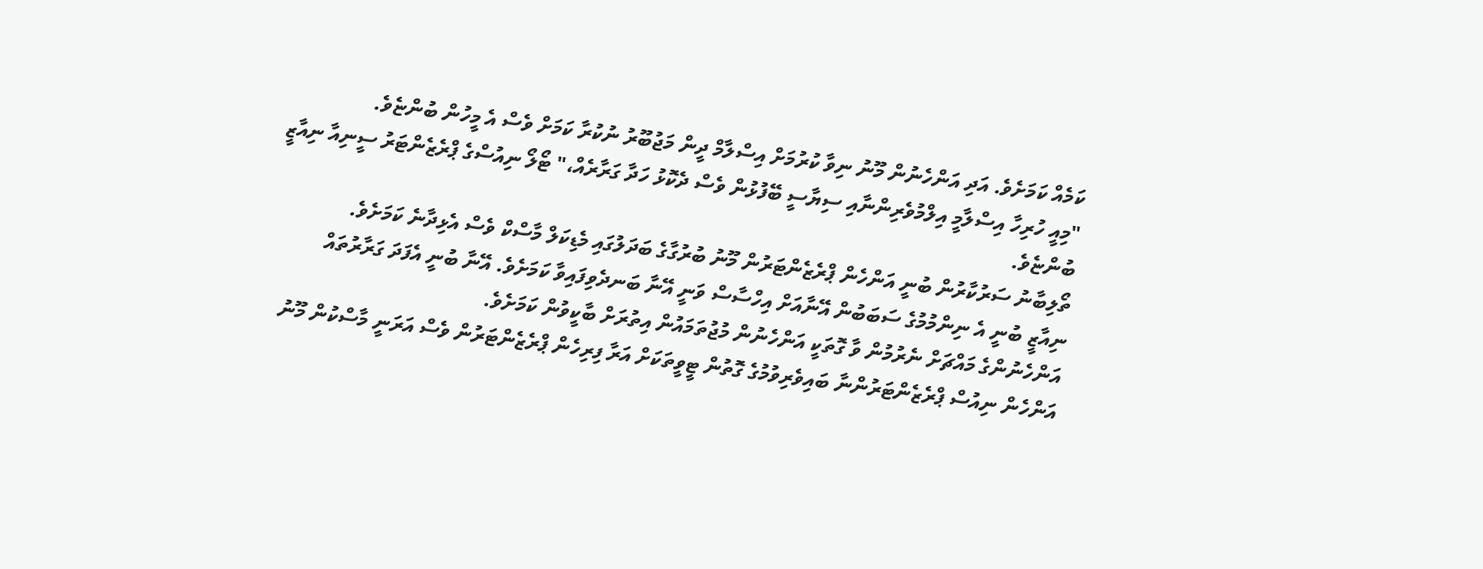ކަމެއް ކަމަށެވެ. އަދި އަންހެނުން މޫނު ނިވާ ކުރުމަށް އިސްލާމް ދީން މަޖުބޫރު ނުކުރާ ކަމަށް ވެސް އެ މީހުން ބުންޏެވެ.
"މިއީ ހުރިހާ އިސްލާމީ އިލްމުވެރިންނާއި ސިޔާސީ ބޭފުޅުން ވެސް ދެކޮޅު ހަދާ ގަރާރެއް،" ޓޯލޯ ނިއުސްގެ ޕްރެޒެންޓަރު ސީނިއާ ނިއާޒީ ބުންޏެވެ.
ތޯލިބާނު ސަރުކާރުން ބުނީ އަންހެން ޕްރެޒެންޓަރުން މޫނު ބުރުގާގެ ބަދަލުގައި މެޑިކަލް މާސްކް ވެސް އެޅިދާނެ ކަމަށެވެ.
ނިއާޒީ ބުނީ އެ ނިންމުމުގެ ސަބަބުން އޭނާއަށް އިހްސާސް ވަނީ އޭނާ ބަނދެވިފައިވާ ކަމަށެވެ. އޭނާ ބުނީ އެފަދަ ގަރާރުތައް އަންހެނުންގެ މައްޗަށް ނެރުމުން ވާ ގޮތަކީ އަންހެނުން މުޖުތަމައުން އިތުރަށް ބާކީވުން ކަމަށެވެ.
އަންހެން ނިއުސް ޕްރެޒެންޓަރުންނާ ބައިވެރިވުމުގެ ގޮތުން ޓީވީތަކަށް އަރާ ފިރިހެން ޕްރެޒެންޓަރުން ވެސް އަރަނީ މާސްކުން މޫނު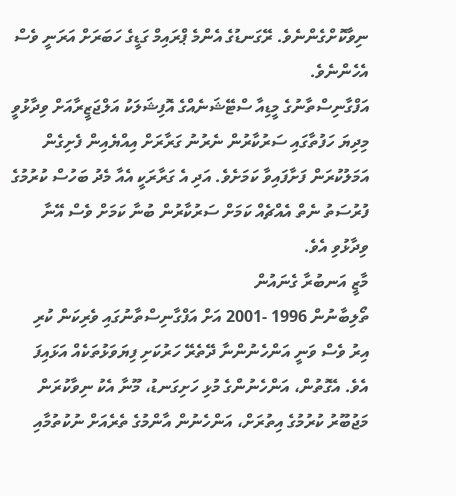ނިވާކޮށްގެންނެވެ. ރޭގަނޑުގެ އެންމެ ޕްރައިމް ގަޑީގެ ހަބަރަށް އަރަނީ ވެސް އެހެންނެވެ.
އަފްގާނިސްތާނުގެ މީޑިއާ ސްޓޭޝަނެއްގެ އޮފިޝަލަކު އަލްޖަޒީރާއަށް ވިދާޅުވީ މިދިޔަ ހަފުތާގައި ސަރުކާރުން ނެރުނު ގަރާރަށް އިއްޔެއިން ފެށިގެން އަމަލުކުރަން ފަށާފައިވާ ކަމަށެވެ. އަދި އެ ގަރާރަކީ އެއާ މެދު ބަހުސް ކުރުމުގެ ފުރުސަތު ނެތް އެއްޗެއް ކަމަށް ސަރުކާރުން ބުނާ ކަމަށް ވެސް އޭނާ ވިދާޅުވި އެވެ.
މާޒީ އަނބުރާ ގެނައުން
ތޯލިބާނުން 1996 -2001 އަށް އަފްގާނިސްތާނުގައި ވެރިކަން ކުރި އިރު ވެސް ވަނީ އަންހެނުންނާ ދޭތެރޭ ހަރުކަށި ފިޔަވަޅުތަކެއް އަޅައިފަ އެވެ. އެގޮތުން، އަންހެނުންގެ މުޅި ހަށިގަނޑު، މޫނާ އެކު ނިވާކުރަން މަޖުބޫރު ކުރުމުގެ އިތުރަށް، އަންހެނުން އާންމުގެ ތެރެއަށް ނުކުތުމާއި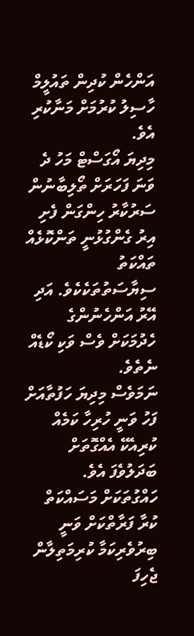އަންހެން ކުދިން ތައުލީމް ހާސިލު ކުރުމަށް މަނާކުރި އެވެ.
މިދިޔަ އޯގަސްޓް މަހު ދެ ވަނަ ފަހަރަށް ތޯލިބާނުން ސަރުކާރު ހިންގަން ފެށި އިރު ގެންގުޅުނީ ތަންކޮޅެއް ތައްކަތު ސިޔާސަތުތަކެކެވެ. އަދި އޭރު އަންހެނުންގެ ހެދުމަކަށް ވެސް ވަކި ކޯޑެއް ނެތެވެ.
ނަމަވެސް މިދިޔަ ހަފުތާއަށް ފަހު ވަނީ ހުރިހާ ކަމެއް ކުރިއެކޭ އެއްގޮތަށް ބަދަލުވެފަ އެވެ. ހައްގުތަކަށް މަސައްކަތް ކުރާ ފަރާތްކަށް ވަނީ ބިރުވެރިކަމާ ކުރިމަތިލާން ޖެހިފަ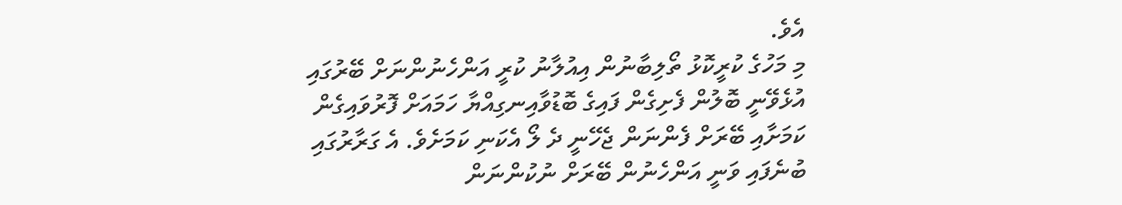އެވެ.
މި މަހުގެ ކުރީކޮޅު ތޯލިބާނުން އިއުލާނު ކުރީ އަންހެނުންނަށް ބޭރުގައި އުޅެވޭނީ ބޮލުން ފެށިގެން ފައިގެ ބޮޑުވާއިނގިއްޔާ ހަމައަށް ފޮރުވައިގެން ކަމަށާއި ބޭރަށް ފެންނަން ޖެހޭނީ ދެ ލޯ އެކަނި ކަމަށެވެ. އެ ގަރާރުގައި ބުނެފައި ވަނީ އަންހެނުން ބޭރަށް ނުކުންނަން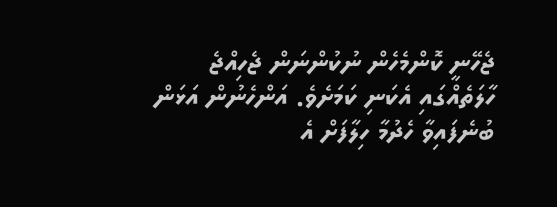ޖެހޭނީ ކޮންމެހެން ނުކުންނަން ޖެހިއްޖެ ހާލަތެއްގައި އެކަނި ކަމަށެވެ. އަންހެނުން އަޅަން ބުނެފައިވާ ހެދުމާ ހިލާފަށް އެ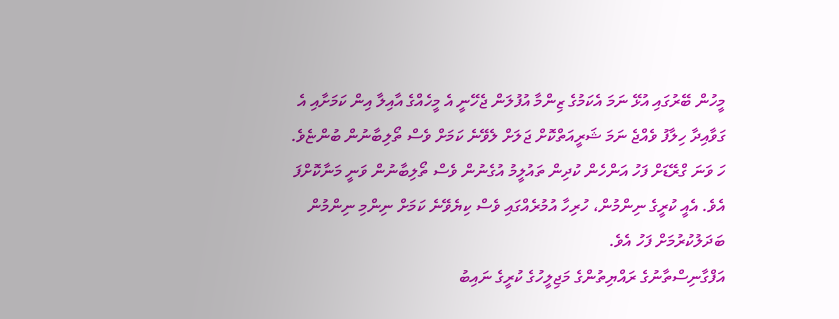މީހުން ބޭރުގައި އުޅޭ ނަމަ އެކަމުގެ ޒިންމާ އުފުލަން ޖެހޭނީ އެ މީހެއްގެ އާއިލާ އިން ކަމަށާއި އެ ގަވާއިދާ ހިލާފު ވެއްޖެ ނަމަ ޝަރީއަތްކޮށް ޖަލަށް ލެވޭނެ ކަމަށް ވެސް ތޯލިބާނުން ބުންޏެވެ.
ހަ ވަނަ ގްރޭޑަށް ފަހު އަންހެން ކުދިން ތައުލީމު އުގެނުން ވެސް ތޯލިބާނުން ވަނީ މަނާކޮށްފަ އެވެ. އެއީ ކުރީގެ ނިންމުން، ހުރިހާ އުމުރެއްގައި ވެސް ކިޔެވޭނެ ކަމަށް ނިންމި ނިންމުން ބަދަލުކުރުމަށް ފަހު އެވެ.
އަފްގާނިސްތާނުގެ ރައްޔިތުންގެ މަޖިލީހުގެ ކުރީގެ ނައިބު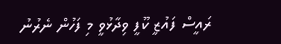ރައީސް ފައުޒީ ކޫފީ ވިދާޅުވީ މި ފަހުން ނެރުނު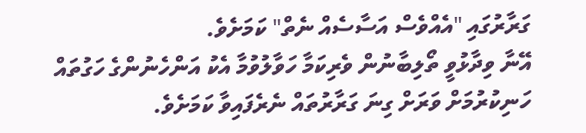ގަރާރުގައި "އެއްވެސް އަސާސެއް ނެތް" ކަމަށެވެ.
އޭނާ ވިދާޅުވީ ތޯލިބާނުން ވެރިކަމާ ހަވާލުވުމާ އެކު އަންހެނުންގެ ހަގުތައް ހަނިކުރުމަށް ވަރަށް ގިނަ ގަރާރުތައް ނެރެފައިވާ ކަމަށެވެ.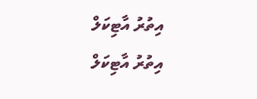އިތުރު އާޓިކަލް
އިތުރު އާޓިކަލް